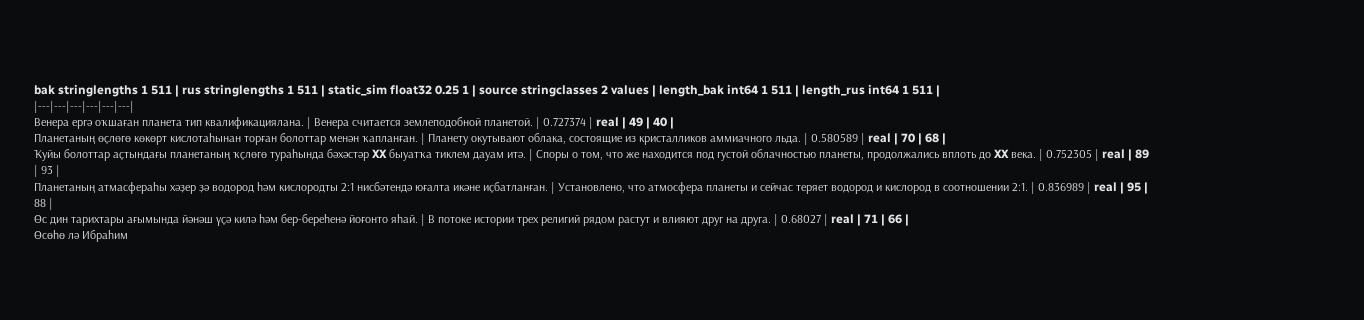bak stringlengths 1 511 | rus stringlengths 1 511 | static_sim float32 0.25 1 | source stringclasses 2 values | length_bak int64 1 511 | length_rus int64 1 511 |
|---|---|---|---|---|---|
Венера ергә оҡшаған планета тип квалификациялана. | Венера считается землеподобной планетой. | 0.727374 | real | 49 | 40 |
Планетаның өҫлөгө көкөрт кислотаһынан торған болоттар менән ҡапланған. | Планету окутывают облака, состоящие из кристалликов аммиачного льда. | 0.580589 | real | 70 | 68 |
Ҡуйы болоттар аҫтындағы планетаның ҡҫлөгө тураһында бәхәстәр XX быуатҡа тиклем дауам итә. | Споры о том, что же находится под густой облачностью планеты, продолжались вплоть до XX века. | 0.752305 | real | 89 | 93 |
Планетаның атмасфераһы хәҙер ҙә водород һәм кислородты 2:1 нисбәтендә юғалта икәне иҫбатланған. | Установлено, что атмосфера планеты и сейчас теряет водород и кислород в соотношении 2:1. | 0.836989 | real | 95 | 88 |
Өс дин тарихтары ағымында йәнәш үҫә килә һәм бер-береһенә йоғонто яһай. | В потоке истории трех религий рядом растут и влияют друг на друга. | 0.68027 | real | 71 | 66 |
Өсөһө лә Ибраһим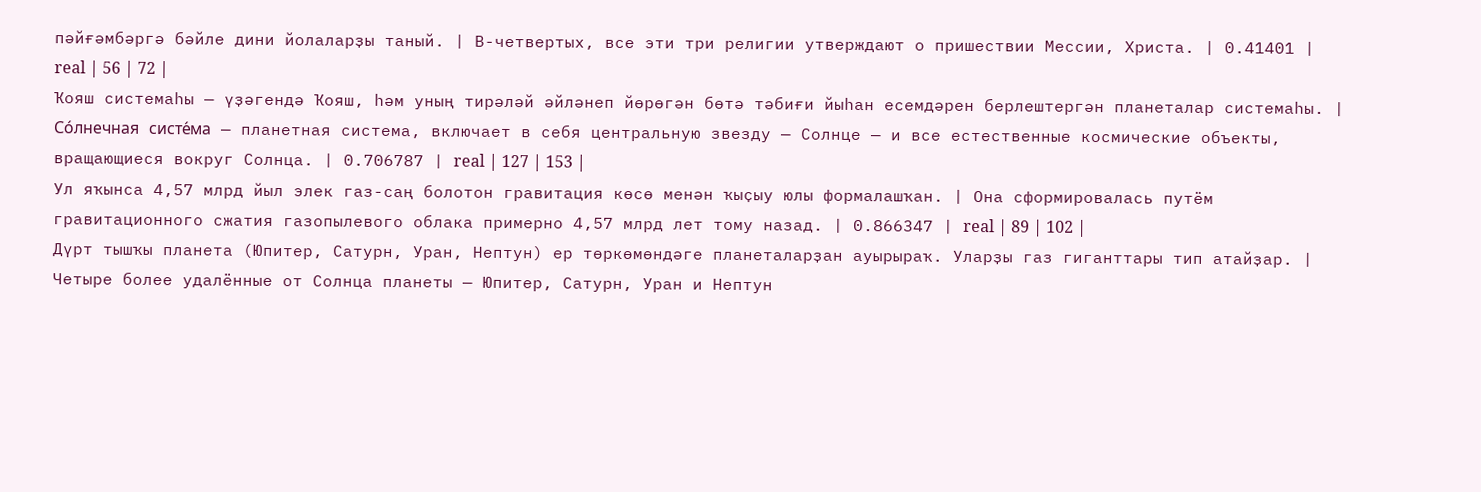пәйғәмбәргә бәйле дини йолаларҙы таный. | В-четвертых, все эти три религии утверждают о пришествии Мессии, Христа. | 0.41401 | real | 56 | 72 |
Ҡояш системаһы — үҙәгендә Ҡояш, һәм уның тирәләй әйләнеп йөрөгән бөтә тәбиғи йыһан есемдәрен берлештергән планеталар системаһы. | Со́лнечная систе́ма — планетная система, включает в себя центральную звезду — Солнце — и все естественные космические объекты, вращающиеся вокруг Солнца. | 0.706787 | real | 127 | 153 |
Ул яҡынса 4,57 млрд йыл элек газ-саң болотон гравитация көсө менән ҡыҫыу юлы формалашҡан. | Она сформировалась путём гравитационного сжатия газопылевого облака примерно 4,57 млрд лет тому назад. | 0.866347 | real | 89 | 102 |
Дүрт тышҡы планета (Юпитер, Сатурн, Уран, Нептун) ер төркөмөндәге планеталарҙан ауырыраҡ. Уларҙы газ гиганттары тип атайҙар. | Четыре более удалённые от Солнца планеты — Юпитер, Сатурн, Уран и Нептун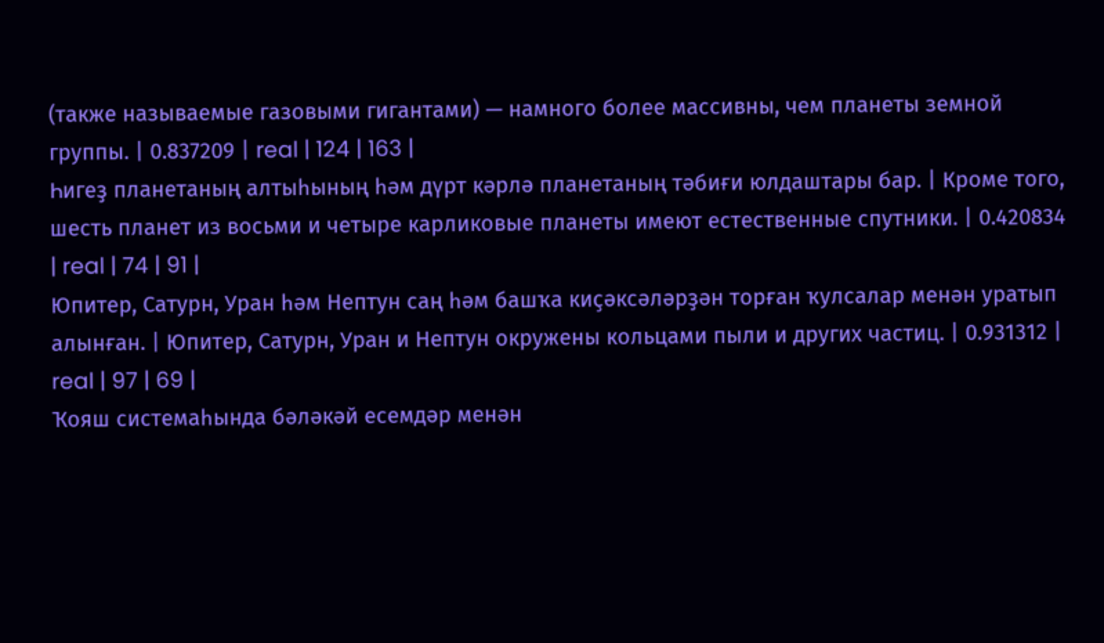(также называемые газовыми гигантами) — намного более массивны, чем планеты земной группы. | 0.837209 | real | 124 | 163 |
Һигеҙ планетаның алтыһының һәм дүрт кәрлә планетаның тәбиғи юлдаштары бар. | Кроме того, шесть планет из восьми и четыре карликовые планеты имеют естественные спутники. | 0.420834 | real | 74 | 91 |
Юпитер, Сатурн, Уран һәм Нептун саң һәм башҡа киҫәксәләрҙән торған ҡулсалар менән уратып алынған. | Юпитер, Сатурн, Уран и Нептун окружены кольцами пыли и других частиц. | 0.931312 | real | 97 | 69 |
Ҡояш системаһында бәләкәй есемдәр менән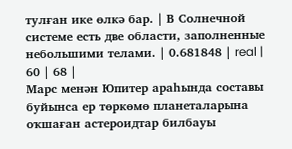тулған ике өлкә бар. | В Солнечной системе есть две области, заполненные небольшими телами. | 0.681848 | real | 60 | 68 |
Марс менән Юпитер араһында составы буйынса ер төркөмө планеталарына оҡшаған астероидтар билбауы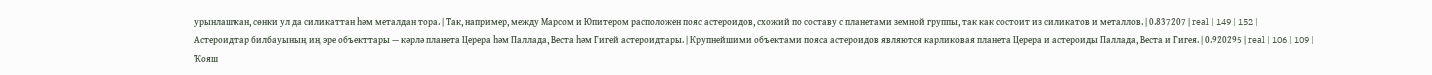урынлашҡан, сөнки ул да силикаттан һәм металдан тора. | Так, например, между Марсом и Юпитером расположен пояс астероидов, схожий по составу с планетами земной группы, так как состоит из силикатов и металлов. | 0.837207 | real | 149 | 152 |
Астероидтар билбауының иң эре объекттары — кәрлә планета Церера һәм Паллада, Веста һәм Гигей астероидтары. | Крупнейшими объектами пояса астероидов являются карликовая планета Церера и астероиды Паллада, Веста и Гигея. | 0.920295 | real | 106 | 109 |
Ҡояш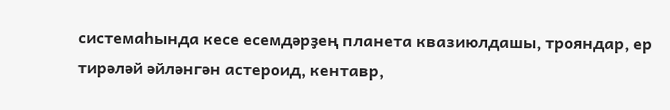системаһында кесе есемдәрҙең планета квазиюлдашы, трояндар, ер тирәләй әйләнгән астероид, кентавр,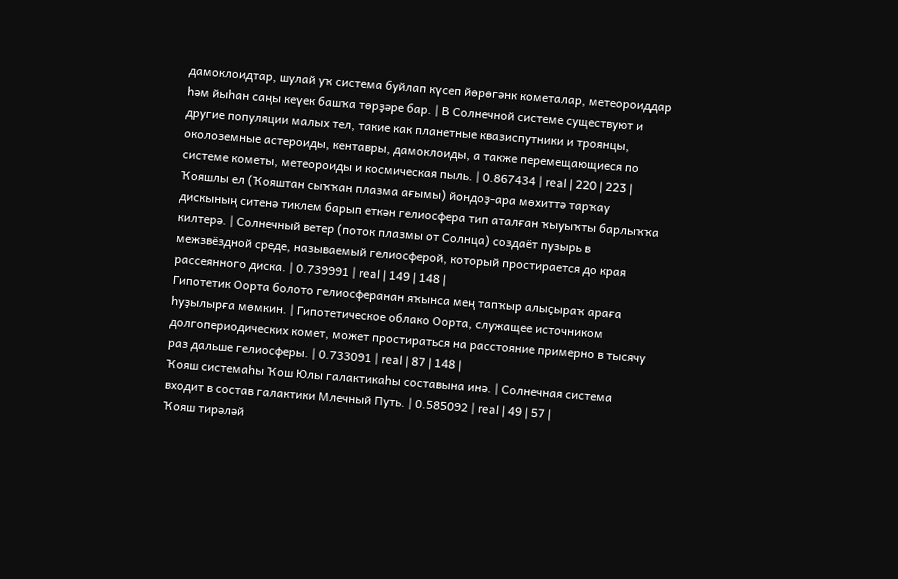дамоклоидтар, шулай уҡ система буйлап күсеп йөрөгәнк кометалар, метеороиддар һәм йыһан саңы кеүек башҡа төрҙәре бар. | В Солнечной системе существуют и другие популяции малых тел, такие как планетные квазиспутники и троянцы, околоземные астероиды, кентавры, дамоклоиды, а также перемещающиеся по системе кометы, метеороиды и космическая пыль. | 0.867434 | real | 220 | 223 |
Ҡояшлы ел (Ҡояштан сыҡҡан плазма ағымы) йондоҙ-ара мөхиттә тарҡау дискының ситенә тиклем барып еткән гелиосфера тип аталған ҡыуыҡты барлыҡҡа килтерә. | Солнечный ветер (поток плазмы от Солнца) создаёт пузырь в межзвёздной среде, называемый гелиосферой, который простирается до края рассеянного диска. | 0.739991 | real | 149 | 148 |
Гипотетик Оорта болото гелиосферанан яҡынса мең тапҡыр алыҫыраҡ араға һуҙылырға мөмкин. | Гипотетическое облако Оорта, служащее источником долгопериодических комет, может простираться на расстояние примерно в тысячу раз дальше гелиосферы. | 0.733091 | real | 87 | 148 |
Ҡояш системаһы Ҡош Юлы галактикаһы составына инә. | Солнечная система входит в состав галактики Млечный Путь. | 0.585092 | real | 49 | 57 |
Ҡояш тирәләй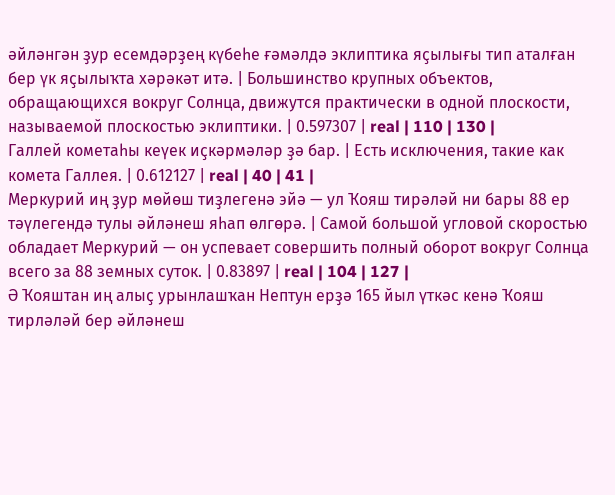әйләнгән ҙур есемдәрҙең күбеһе ғәмәлдә эклиптика яҫылығы тип аталған бер үк яҫылыҡта хәрәкәт итә. | Большинство крупных объектов, обращающихся вокруг Солнца, движутся практически в одной плоскости, называемой плоскостью эклиптики. | 0.597307 | real | 110 | 130 |
Галлей кометаһы кеүек иҫкәрмәләр ҙә бар. | Есть исключения, такие как комета Галлея. | 0.612127 | real | 40 | 41 |
Меркурий иң ҙур мөйөш тиҙлегенә эйә — ул Ҡояш тирәләй ни бары 88 ер тәүлегендә тулы әйләнеш яһап өлгөрә. | Самой большой угловой скоростью обладает Меркурий — он успевает совершить полный оборот вокруг Солнца всего за 88 земных суток. | 0.83897 | real | 104 | 127 |
Ә Ҡояштан иң алыҫ урынлашҡан Нептун ерҙә 165 йыл үткәс кенә Ҡояш тирләләй бер әйләнеш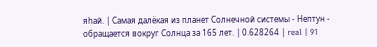яһай. | Самая далёкая из планет Солнечной системы - Нептун - обращается вокруг Солнца за 165 лет. | 0.628264 | real | 91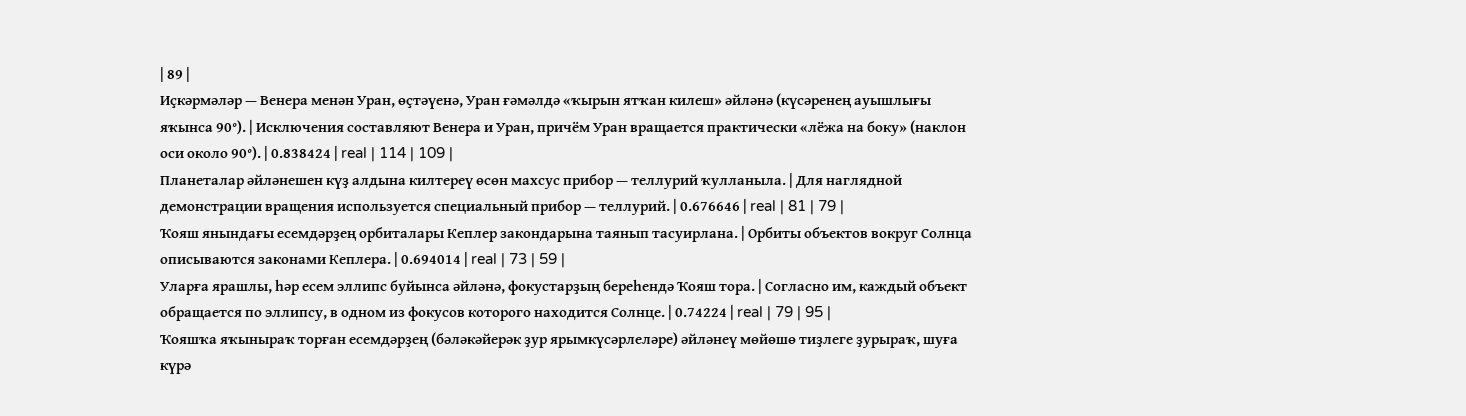| 89 |
Иҫкәрмәләр — Венера менән Уран, өҫтәүенә, Уран ғәмәлдә «ҡырын ятҡан килеш» әйләнә (күсәренең ауышлығы яҡынса 90°). | Исключения составляют Венера и Уран, причём Уран вращается практически «лёжа на боку» (наклон оси около 90°). | 0.838424 | real | 114 | 109 |
Планеталар әйләнешен күҙ алдына килтереү өсөн махсус прибор — теллурий ҡулланыла. | Для наглядной демонстрации вращения используется специальный прибор — теллурий. | 0.676646 | real | 81 | 79 |
Ҡояш янындағы есемдәрҙең орбиталары Кеплер закондарына таянып тасуирлана. | Орбиты объектов вокруг Солнца описываются законами Кеплера. | 0.694014 | real | 73 | 59 |
Уларға ярашлы, һәр есем эллипс буйынса әйләнә, фокустарҙың береһендә Ҡояш тора. | Согласно им, каждый объект обращается по эллипсу, в одном из фокусов которого находится Солнце. | 0.74224 | real | 79 | 95 |
Ҡояшҡа яҡыныраҡ торған есемдәрҙең (бәләкәйерәк ҙур ярымкүсәрлеләре) әйләнеү мөйөшө тиҙлеге ҙурыраҡ, шуға күрә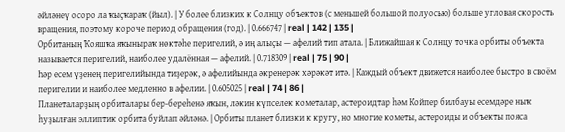әйләнеү осоро ла ҡыҫҡараҡ (йыл). | У более близких к Солнцу объектов (с меньшей большой полуосью) больше угловая скорость вращения, поэтому короче период обращения (год). | 0.666747 | real | 142 | 135 |
Орбитаның Ҡояшҡа яҡыныраҡ нөктәһе перигелий, ә иң алыҫы — афелий тип атала. | Ближайшая к Солнцу точка орбиты объекта называется перигелий, наиболее удалённая — афелий. | 0.718309 | real | 75 | 90 |
Һәр есем үҙенең перигелийында тиҙерәк, ә афелийында әкренерәк хәрәкәт итә. | Каждый объект движется наиболее быстро в своём перигелии и наиболее медленно в афелии. | 0.605025 | real | 74 | 86 |
Планеталарҙың орбиталары бер-береһенә яҡын, ләкин күпселек кометалар, астероидтар һәм Койпер билбауы есемдәре ныҡ һуҙылған эллиптик орбита буйлап әйләнә. | Орбиты планет близки к кругу, но многие кометы, астероиды и объекты пояса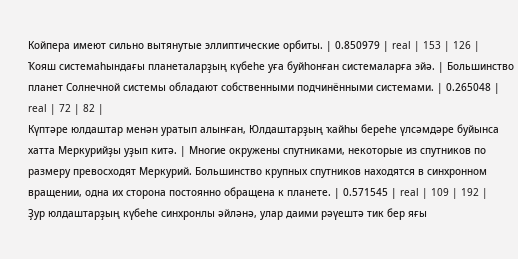Койпера имеют сильно вытянутые эллиптические орбиты. | 0.850979 | real | 153 | 126 |
Ҡояш системаһындағы планеталарҙың күбеһе уға буйһонған системаларға эйә. | Большинство планет Солнечной системы обладают собственными подчинёнными системами. | 0.265048 | real | 72 | 82 |
Күптәре юлдаштар менән уратып алынған, Юлдаштарҙың ҡайһы береһе үлсәмдәре буйынса хатта Меркурийҙы уҙып китә. | Многие окружены спутниками, некоторые из спутников по размеру превосходят Меркурий. Большинство крупных спутников находятся в синхронном вращении, одна их сторона постоянно обращена к планете. | 0.571545 | real | 109 | 192 |
Ҙур юлдаштарҙың күбеһе синхронлы әйләнә, улар даими рәүештә тик бер яғы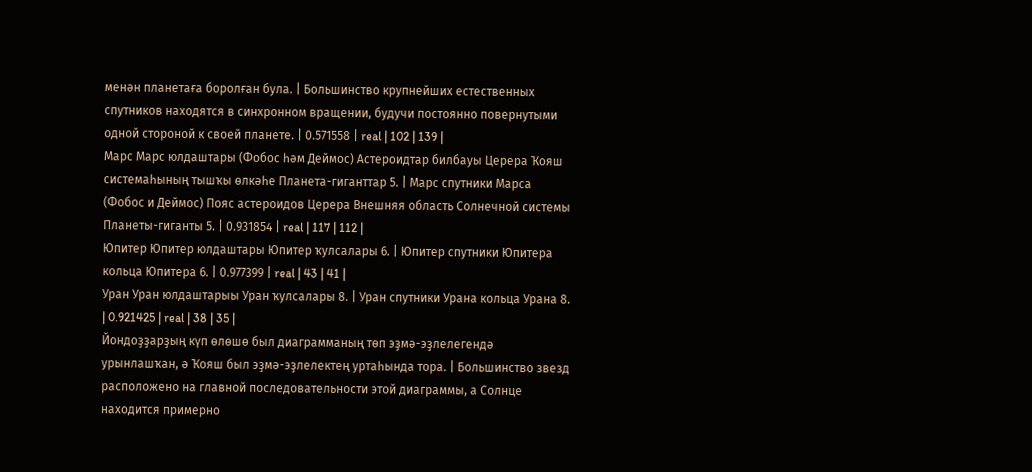менән планетаға боролған була. | Большинство крупнейших естественных спутников находятся в синхронном вращении, будучи постоянно повернутыми одной стороной к своей планете. | 0.571558 | real | 102 | 139 |
Марс Марс юлдаштары (Фобос һәм Деймос) Астероидтар билбауы Церера Ҡояш системаһының тышҡы өлкәһе Планета-гиганттар 5. | Марс спутники Марса (Фобос и Деймос) Пояс астероидов Церера Внешняя область Солнечной системы Планеты-гиганты 5. | 0.931854 | real | 117 | 112 |
Юпитер Юпитер юлдаштары Юпитер ҡулсалары 6. | Юпитер спутники Юпитера кольца Юпитера 6. | 0.977399 | real | 43 | 41 |
Уран Уран юлдаштарыы Уран ҡулсалары 8. | Уран спутники Урана кольца Урана 8. | 0.921425 | real | 38 | 35 |
Йондоҙҙарҙың күп өлөшө был диаграмманың төп эҙмә-эҙлелегендә урынлашҡан, ә Ҡояш был эҙмә-эҙлелектең уртаһында тора. | Большинство звезд расположено на главной последовательности этой диаграммы, а Солнце находится примерно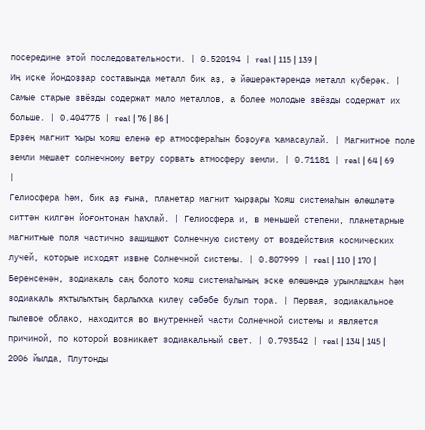посередине этой последовательности. | 0.520194 | real | 115 | 139 |
Иң иҫке йондоҙҙар составында металл бик аҙ, ә йәшерәктәрендә металл күберәк. | Самые старые звёзды содержат мало металлов, а более молодые звёзды содержат их больше. | 0.404775 | real | 76 | 86 |
Ерҙең магнит ҡыры ҡояш еленә ер атмосфераһын боҙоуға ҡамасаулай. | Магнитное поле земли мешает солнечному ветру сорвать атмосферу земли. | 0.71181 | real | 64 | 69 |
Гелиосфера һәм, бик аҙ ғына, планетар магнит ҡырҙары Ҡояш системаһын өлөшләтә ситтән килгән йоғонтонан һаҡлай. | Гелиосфера и, в меньшей степени, планетарные магнитные поля частично защищают Солнечную систему от воздействия космических лучей, которые исходят извне Солнечной системы. | 0.807999 | real | 110 | 170 |
Беренсенән, зодиакаль саң болото ҡояш системаһының эске өлөшөндә урынлашҡан һәм зодиакаль яҡтылыҡтың барлыҡҡа килеү сәбәбе булып тора. | Первая, зодиакальное пылевое облако, находится во внутренней части Солнечной системы и является причиной, по которой возникает зодиакальный свет. | 0.793542 | real | 134 | 145 |
2006 йылда, Плутонды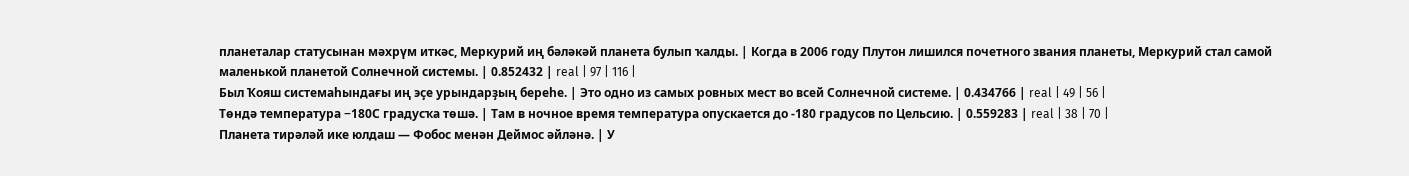планеталар статусынан мәхрүм иткәс, Меркурий иң бәләкәй планета булып ҡалды. | Когда в 2006 году Плутон лишился почетного звания планеты, Меркурий стал самой маленькой планетой Солнечной системы. | 0.852432 | real | 97 | 116 |
Был Ҡояш системаһындағы иң эҫе урындарҙың береһе. | Это одно из самых ровных мест во всей Солнечной системе. | 0.434766 | real | 49 | 56 |
Төндә температура −180С градусҡа төшә. | Там в ночное время температура опускается до -180 градусов по Цельсию. | 0.559283 | real | 38 | 70 |
Планета тирәләй ике юлдаш — Фобос менән Деймос әйләнә. | У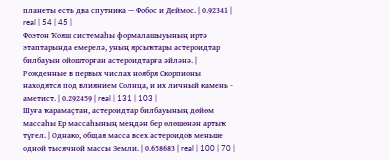планеты есть два спутника — Фобос и Деймос. | 0.92341 | real | 54 | 45 |
Фоэтон Ҡояш системаһы формалашыуының иртә этаптарында емерелә, уның ярсыҡтары астероидтар билбауын ойошторған астероидтарға әйләнә. | Рожденные в первых числах ноября Скорпионы находятся под влиянием Солнца, и их личный камень - аметист. | 0.292459 | real | 131 | 103 |
Шуға ҡарамаҫтан, астероидтар билбауының дөйөм массаһы Ер массаһының меңдән бер өлөшөнән артыҡ түгел. | Однако, общая масса всех астероидов меньше одной тысячной массы Земли. | 0.658683 | real | 100 | 70 |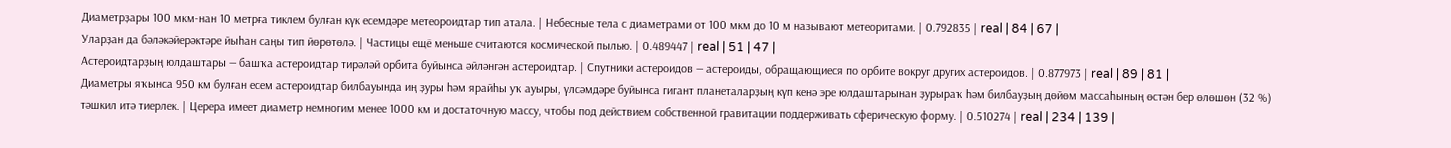Диаметрҙары 100 мкм-нан 10 метрға тиклем булған күк есемдәре метеороидтар тип атала. | Небесные тела с диаметрами от 100 мкм до 10 м называют метеоритами. | 0.792835 | real | 84 | 67 |
Уларҙан да бәләкәйерәктәре йыһан саңы тип йөрөтөлә. | Частицы ещё меньше считаются космической пылью. | 0.489447 | real | 51 | 47 |
Астероидтарҙың юлдаштары — башҡа астероидтар тирәләй орбита буйынса әйләнгән астероидтар. | Спутники астероидов — астероиды, обращающиеся по орбите вокруг других астероидов. | 0.877973 | real | 89 | 81 |
Диаметры яҡынса 950 км булған есем астероидтар билбауында иң ҙуры һәм ярайһы уҡ ауыры, үлсәмдәре буйынса гигант планеталарҙың күп кенә эре юлдаштарынан ҙурыраҡ һәм билбауҙың дөйөм массаһының өстән бер өлөшөн (32 %) тәшкил итә тиерлек. | Церера имеет диаметр немногим менее 1000 км и достаточную массу, чтобы под действием собственной гравитации поддерживать сферическую форму. | 0.510274 | real | 234 | 139 |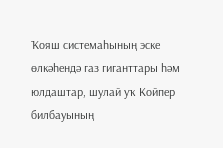Ҡояш системаһының эске өлкәһендә газ гиганттары һәм юлдаштар, шулай уҡ Койпер билбауының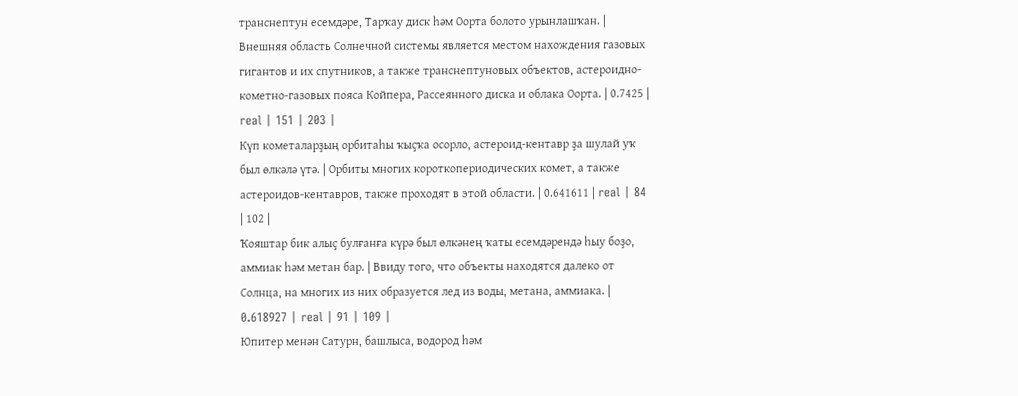транснептун есемдәре, Тарҡау диск һәм Оорта болото урынлашҡан. | Внешняя область Солнечной системы является местом нахождения газовых гигантов и их спутников, а также транснептуновых объектов, астероидно-кометно-газовых пояса Койпера, Рассеянного диска и облака Оорта. | 0.7425 | real | 151 | 203 |
Күп кометаларҙың орбитаһы ҡыҫҡа осорло, астероид-кентавр ҙа шулай уҡ был өлкәлә үтә. | Орбиты многих короткопериодических комет, а также астероидов-кентавров, также проходят в этой области. | 0.641611 | real | 84 | 102 |
Ҡояштар бик алыҫ булғанға күрә был өлкәнең ҡаты есемдәрендә һыу боҙо, аммиак һәм метан бар. | Ввиду того, что объекты находятся далеко от Солнца, на многих из них образуется лед из воды, метана, аммиака. | 0.618927 | real | 91 | 109 |
Юпитер менән Сатурн, башлыса, водород һәм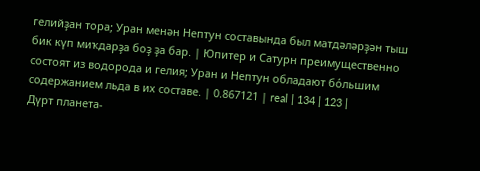гелийҙан тора; Уран менән Нептун составында был матдәләрҙән тыш бик күп миҡдарҙа боҙ ҙа бар. | Юпитер и Сатурн преимущественно состоят из водорода и гелия; Уран и Нептун обладают бо́льшим содержанием льда в их составе. | 0.867121 | real | 134 | 123 |
Дүрт планета-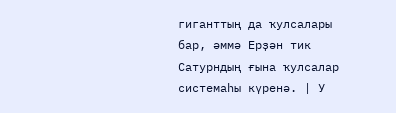гиганттың да ҡулсалары бар, әммә Ерҙән тик Сатурндың ғына ҡулсалар системаһы күренә. | У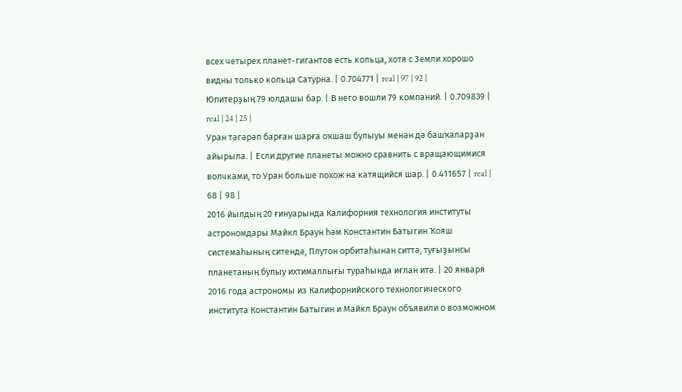всех четырех планет-гигантов есть кольца, хотя с Земли хорошо видны только кольца Сатурна. | 0.704771 | real | 97 | 92 |
Юпитерҙың 79 юлдашы бар. | В него вошли 79 компаний. | 0.709839 | real | 24 | 25 |
Уран тәгәрәп барған шарға оҡшаш булыуы менән дә башҡаларҙан айырыла. | Если другие планеты можно сравнить с вращающимися волчками, то Уран больше похож на катящийся шар. | 0.411657 | real | 68 | 98 |
2016 йылдың 20 ғинуарында Калифорния технология институты астрономдары Майкл Браун һәм Константин Батыгин Ҡояш системаһының ситендә, Плутон орбитаһынан ситтә, туғыҙынсы планетаның булыу ихтималлығы тураһында иғлан итә. | 20 января 2016 года астрономы из Калифорнийского технологического института Константин Батыгин и Майкл Браун объявили о возможном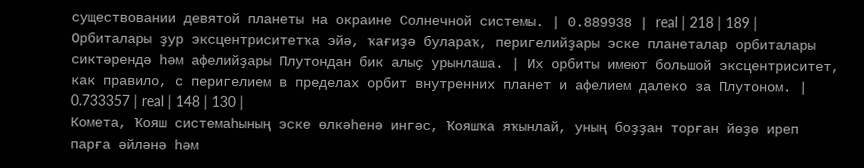существовании девятой планеты на окраине Солнечной системы. | 0.889938 | real | 218 | 189 |
Орбиталары ҙур эксцентриситетҡа эйә, ҡағиҙә булараҡ, перигелийҙары эске планеталар орбиталары сиктәрендә һәм афелийҙары Плутондан бик алыҫ урынлаша. | Их орбиты имеют большой эксцентриситет, как правило, с перигелием в пределах орбит внутренних планет и афелием далеко за Плутоном. | 0.733357 | real | 148 | 130 |
Комета, Ҡояш системаһының эске өлкәһенә ингәс, Ҡояшҡа яҡынлай, уның боҙҙан торған йөҙө иреп парға әйләнә һәм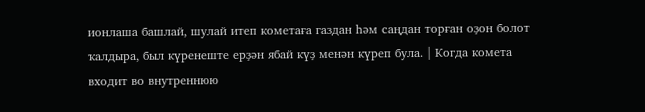ионлаша башлай, шулай итеп кометаға газдан һәм саңдан торған оҙон болот ҡалдыра, был күренеште ерҙән ябай күҙ менән күреп була. | Когда комета входит во внутреннюю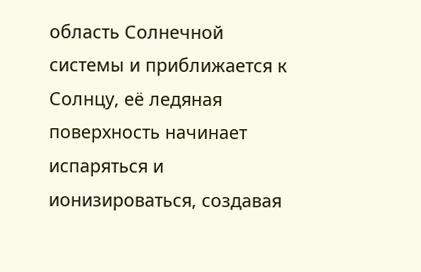область Солнечной системы и приближается к Солнцу, её ледяная поверхность начинает испаряться и ионизироваться, создавая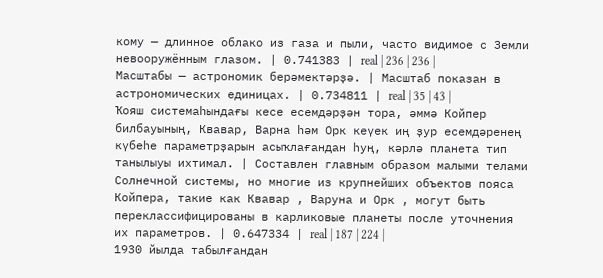кому — длинное облако из газа и пыли, часто видимое с Земли невооружённым глазом. | 0.741383 | real | 236 | 236 |
Масштабы — астрономик берәмектәрҙә. | Масштаб показан в астрономических единицах. | 0.734811 | real | 35 | 43 |
Ҡояш системаһындағы кесе есемдәрҙән тора, әммә Койпер билбауының, Квавар, Варна һәм Орк кеүек иң ҙур есемдәренең күбеһе параметрҙарын асыҡлағандан һуң, кәрлә планета тип танылыуы ихтимал. | Составлен главным образом малыми телами Солнечной системы, но многие из крупнейших объектов пояса Койпера, такие как Квавар , Варуна и Орк , могут быть переклассифицированы в карликовые планеты после уточнения их параметров. | 0.647334 | real | 187 | 224 |
1930 йылда табылғандан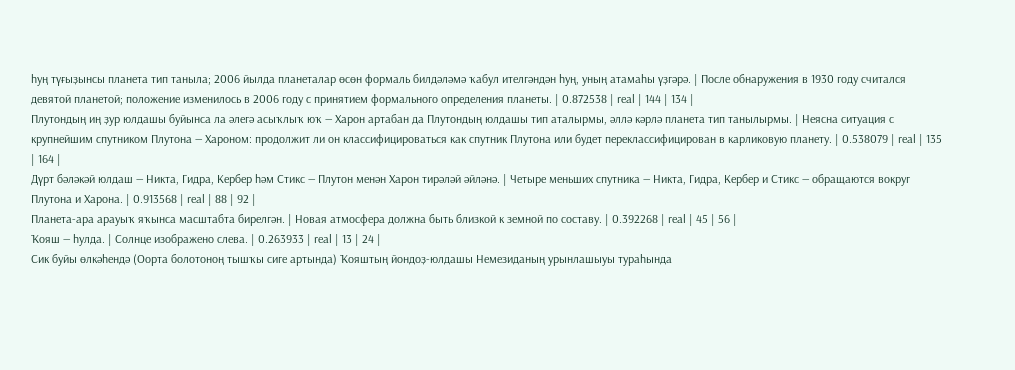һуң түғыҙынсы планета тип таныла; 2006 йылда планеталар өсөн формаль билдәләмә ҡабул ителгәндән һуң, уның атамаһы үҙгәрә. | После обнаружения в 1930 году считался девятой планетой; положение изменилось в 2006 году с принятием формального определения планеты. | 0.872538 | real | 144 | 134 |
Плутондың иң ҙур юлдашы буйынса ла әлегә асыҡлыҡ юҡ — Харон артабан да Плутондың юлдашы тип аталырмы, әллә кәрлә планета тип танылырмы. | Неясна ситуация с крупнейшим спутником Плутона — Хароном: продолжит ли он классифицироваться как спутник Плутона или будет переклассифицирован в карликовую планету. | 0.538079 | real | 135 | 164 |
Дүрт бәләкәй юлдаш — Никта, Гидра, Кербер һәм Стикс — Плутон менән Харон тирәләй әйләнә. | Четыре меньших спутника — Никта, Гидра, Кербер и Стикс — обращаются вокруг Плутона и Харона. | 0.913568 | real | 88 | 92 |
Планета-ара арауыҡ яҡынса масштабта бирелгән. | Новая атмосфера должна быть близкой к земной по составу. | 0.392268 | real | 45 | 56 |
Ҡояш — һулда. | Солнце изображено слева. | 0.263933 | real | 13 | 24 |
Сик буйы өлкәһендә (Оорта болотоноң тышҡы сиге артында) Ҡояштың йондоҙ-юлдашы Немезиданың урынлашыуы тураһында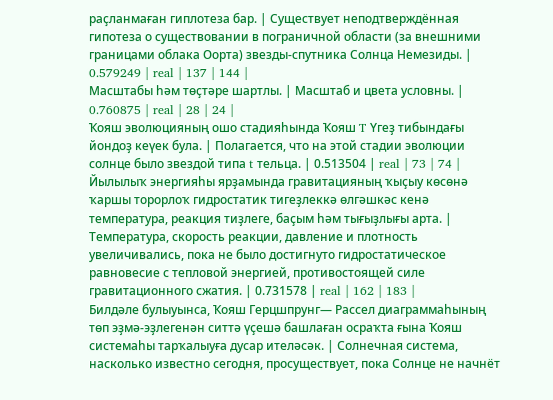раҫланмаған гиплотеза бар. | Существует неподтверждённая гипотеза о существовании в пограничной области (за внешними границами облака Оорта) звезды-спутника Солнца Немезиды. | 0.579249 | real | 137 | 144 |
Масштабы һәм төҫтәре шартлы. | Масштаб и цвета условны. | 0.760875 | real | 28 | 24 |
Ҡояш эволюцияның ошо стадияһында Ҡояш T Үгеҙ тибындағы йондоҙ кеүек була. | Полагается, что на этой стадии эволюции солнце было звездой типа t тельца. | 0.513504 | real | 73 | 74 |
Йылылыҡ энергияһы ярҙамында гравитацияның ҡыҫыу көсөнә ҡаршы торорлоҡ гидростатик тигеҙлеккә өлгәшкәс кенә температура, реакция тиҙлеге, баҫым һәм тығыҙлығы арта. | Температура, скорость реакции, давление и плотность увеличивались, пока не было достигнуто гидростатическое равновесие с тепловой энергией, противостоящей силе гравитационного сжатия. | 0.731578 | real | 162 | 183 |
Билдәле булыуынса, Ҡояш Герцшпрунг— Рассел диаграммаһының төп эҙмә-эҙлегенән ситтә үҫешә башлаған осраҡта ғына Ҡояш системаһы тарҡалыуға дусар ителәсәк. | Солнечная система, насколько известно сегодня, просуществует, пока Солнце не начнёт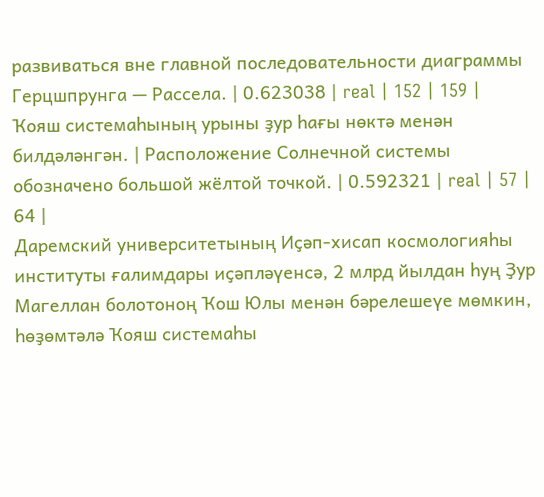развиваться вне главной последовательности диаграммы Герцшпрунга — Рассела. | 0.623038 | real | 152 | 159 |
Ҡояш системаһының урыны ҙур һағы нөктә менән билдәләнгән. | Расположение Солнечной системы обозначено большой жёлтой точкой. | 0.592321 | real | 57 | 64 |
Даремский университетының Иҫәп-хисап космологияһы институты ғалимдары иҫәпләүенсә, 2 млрд йылдан һуң Ҙур Магеллан болотоноң Ҡош Юлы менән бәрелешеүе мөмкин, һөҙөмтәлә Ҡояш системаһы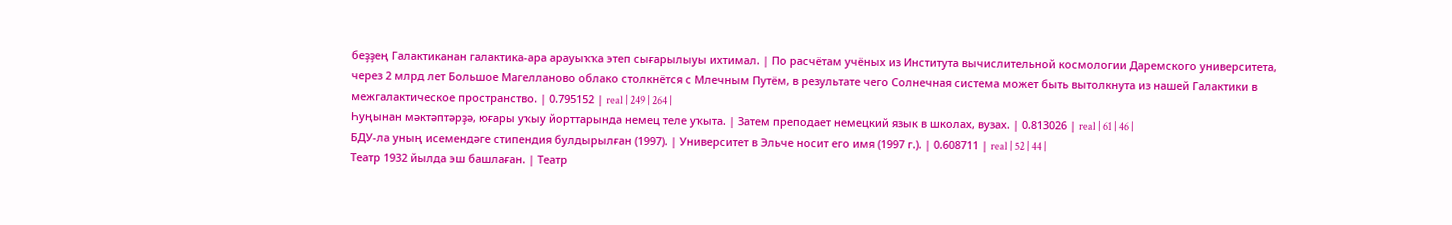беҙҙең Галактиканан галактика-ара арауыҡҡа этеп сығарылыуы ихтимал. | По расчётам учёных из Института вычислительной космологии Даремского университета, через 2 млрд лет Большое Магелланово облако столкнётся с Млечным Путём, в результате чего Солнечная система может быть вытолкнута из нашей Галактики в межгалактическое пространство. | 0.795152 | real | 249 | 264 |
Һуңынан мәктәптәрҙә, юғары уҡыу йорттарында немец теле уҡыта. | Затем преподает немецкий язык в школах, вузах. | 0.813026 | real | 61 | 46 |
БДУ-ла уның исемендәге стипендия булдырылған (1997). | Университет в Эльче носит его имя (1997 г.). | 0.608711 | real | 52 | 44 |
Театр 1932 йылда эш башлаған. | Театр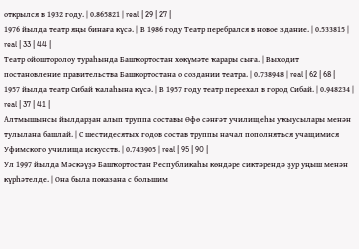открылся в 1932 году. | 0.865821 | real | 29 | 27 |
1976 йылда театр яңы бинаға күсә. | В 1986 году Театр перебрался в новое здание. | 0.533815 | real | 33 | 44 |
Театр ойошторолоу тураһында Башҡортостан хөкүмәте ҡарары сыға. | Выходит постановление правительства Башкортостана о создании театра. | 0.738948 | real | 62 | 68 |
1957 йылда театр Сибай ҡалаһына күсә. | В 1957 году театр переехал в город Сибай. | 0.948234 | real | 37 | 41 |
Алтмышынсы йылдарҙан алып труппа составы Өфө сәнғәт училищеһы уҡыусылары менән тулылана башлай. | С шестидесятых годов состав труппы начал пополняться учащимися Уфимского училища искусств. | 0.743905 | real | 95 | 90 |
Ул 1997 йылда Мәскәүҙә Башҡортостан Республикаһы көндәре сиктәрендә ҙур уңыш менән күрһәтелде. | Она была показана с большим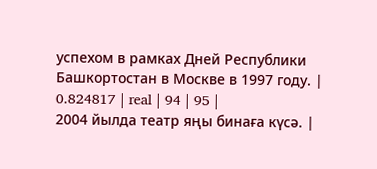успехом в рамках Дней Республики Башкортостан в Москве в 1997 году. | 0.824817 | real | 94 | 95 |
2004 йылда театр яңы бинаға күсә. |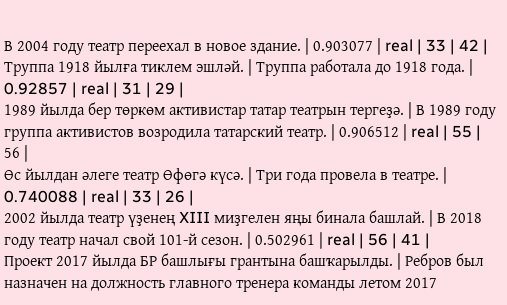В 2004 году театр переехал в новое здание. | 0.903077 | real | 33 | 42 |
Труппа 1918 йылға тиклем эшләй. | Труппа работала до 1918 года. | 0.92857 | real | 31 | 29 |
1989 йылда бер төркөм активистар татар театрын тергеҙә. | В 1989 году группа активистов возродила татарский театр. | 0.906512 | real | 55 | 56 |
Өс йылдан әлеге театр Өфөгә күсә. | Три года провела в театре. | 0.740088 | real | 33 | 26 |
2002 йылда театр үҙенең XIII миҙгелен яңы бинала башлай. | В 2018 году театр начал свой 101-й сезон. | 0.502961 | real | 56 | 41 |
Проект 2017 йылда БР башлығы грантына башҡарылды. | Ребров был назначен на должность главного тренера команды летом 2017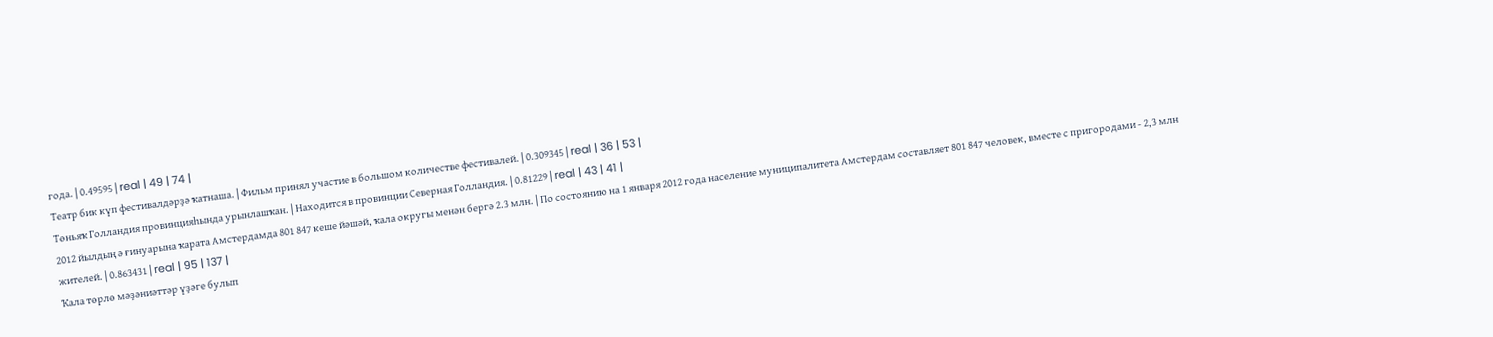года. | 0.49595 | real | 49 | 74 |
Театр бик күп фестивалдәрҙә ҡатнаша. | Фильм принял участие в большом количестве фестивалей. | 0.309345 | real | 36 | 53 |
Төньяҡ Голландия провинцияһында урынлашҡан. | Находится в провинции Северная Голландия. | 0.81229 | real | 43 | 41 |
2012 йылдың ә ғинуарына ҡарата Амстердамда 801 847 кеше йәшәй, ҡала округы менән бергә 2.3 млн. | По состоянию на 1 января 2012 года население муниципалитета Амстердам составляет 801 847 человек, вместе с пригородами - 2,3 млн жителей. | 0.863431 | real | 95 | 137 |
Ҡала төрлө мәҙәниәттәр үҙәге булып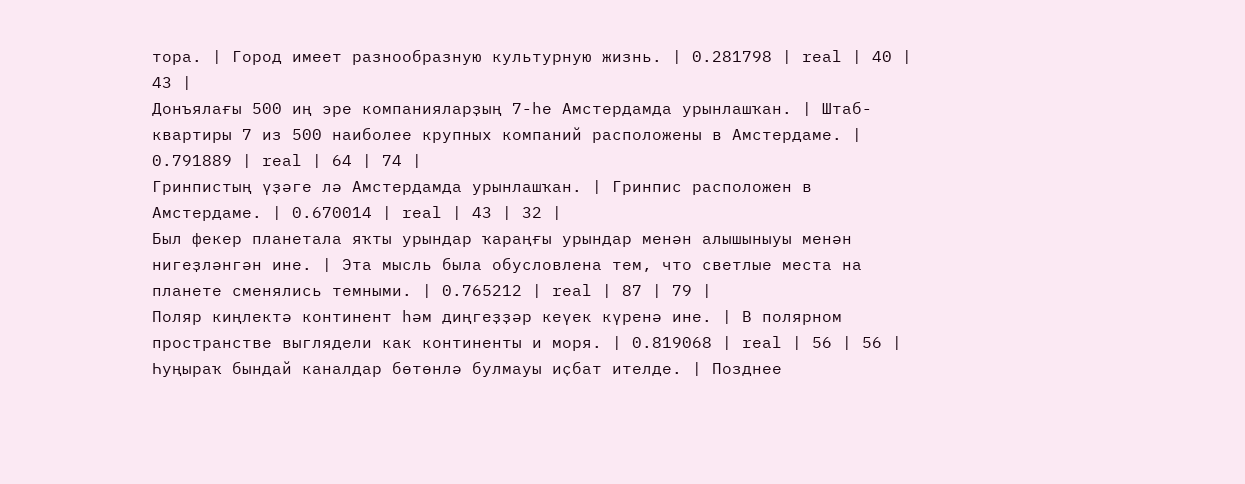тора. | Город имеет разнообразную культурную жизнь. | 0.281798 | real | 40 | 43 |
Донъялағы 500 иң эре компанияларҙың 7-һе Амстердамда урынлашҡан. | Штаб-квартиры 7 из 500 наиболее крупных компаний расположены в Амстердаме. | 0.791889 | real | 64 | 74 |
Гринпистың үҙәге лә Амстердамда урынлашҡан. | Гринпис расположен в Амстердаме. | 0.670014 | real | 43 | 32 |
Был фекер планетала яҡты урындар ҡараңғы урындар менән алышыныуы менән нигеҙләнгән ине. | Эта мысль была обусловлена тем, что светлые места на планете сменялись темными. | 0.765212 | real | 87 | 79 |
Поляр киңлектә континент һәм диңгеҙҙәр кеүек күренә ине. | В полярном пространстве выглядели как континенты и моря. | 0.819068 | real | 56 | 56 |
Һуңыраҡ бындай каналдар бөтөнлә булмауы иҫбат ителде. | Позднее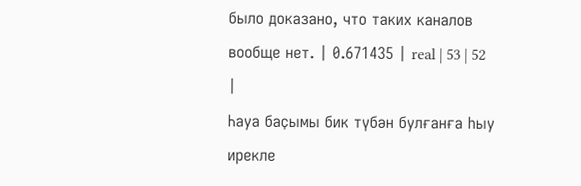было доказано, что таких каналов вообще нет. | 0.671435 | real | 53 | 52 |
Һауа баҫымы бик түбән булғанға һыу ирекле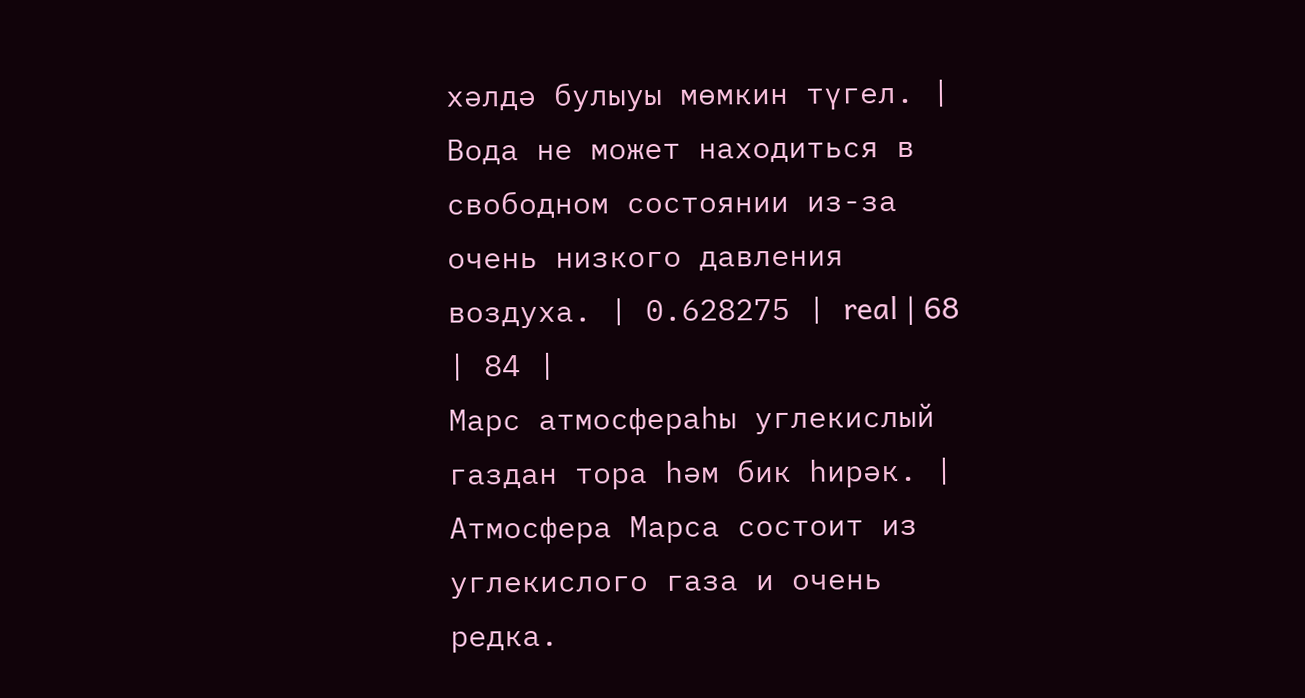хәлдә булыуы мөмкин түгел. | Вода не может находиться в свободном состоянии из-за очень низкого давления воздуха. | 0.628275 | real | 68 | 84 |
Марс атмосфераһы углекислый газдан тора һәм бик һирәк. | Атмосфера Марса состоит из углекислого газа и очень редка.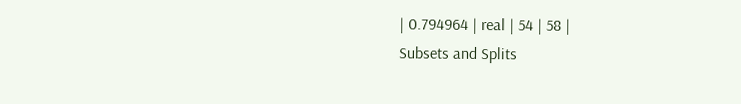| 0.794964 | real | 54 | 58 |
Subsets and Splits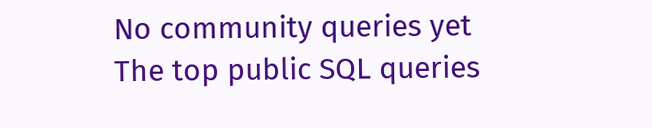No community queries yet
The top public SQL queries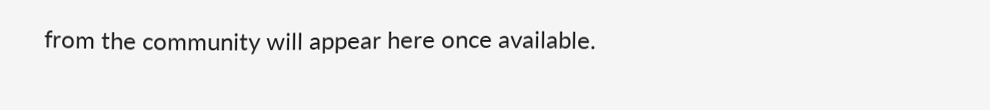from the community will appear here once available.